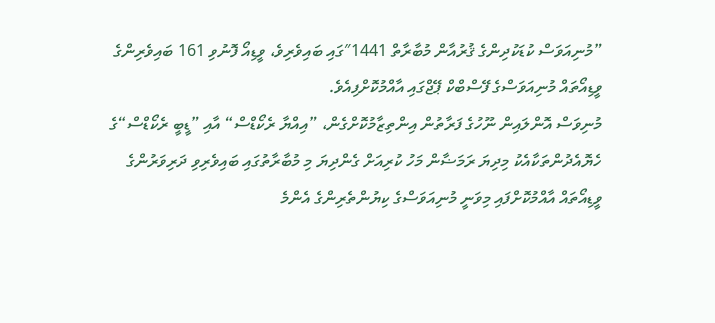”މުނިއަވަސް ކުޑަކުދިންގެ ޤުރުއާން މުބާރާތް 1441″ގައި ބައިވެރިވެ، ވީޑިއޯ ފޮނުވި 161 ބައިވެރިންގެ ވީޑިއޯތައް މުނިއަވަސްގެ ފޭސްބްކް ޕޭޖްގައި އާއްމުކޮށްފިއެވެ.
މުނިވަސް އޮންލައިން ނޫހުގެ ފަރާތުން އިންތިޒާމުކޮށްގެން، ”އިއްޔާ ރެކޯޑްސް“ އާއި ”ޑީބީ ރެކޯޑްސް“ގެ ހެޔޮއެދުންތަކާއެކު މިދިޔަ ރަމަޟާން މަހު ކުރިއަށް ގެންދިޔަ މި މުބާރާތުގައި ބައިވެރިވި ދަރިވަރުންގެ ވީޑިއޯތައް އާއްމުކޮށްފައި މިވަނީ މުނިއަވަސްގެ ކިޔުންތެރިންގެ އެންމެ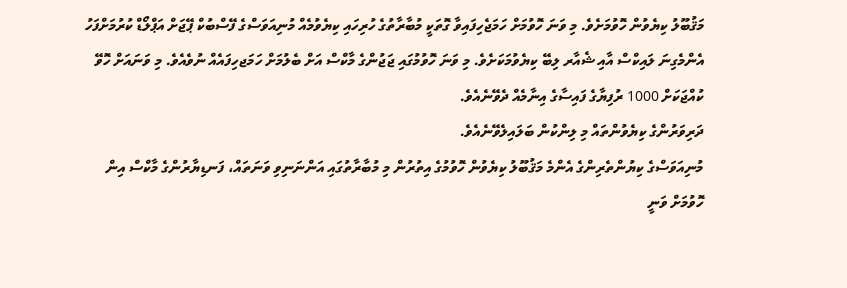މަޤުބޫލު ކިޔެވުން ހޮވުމަށެވެ. މި ވަނަ ހޮވުމަށް ހަމަޖެހިފައިވާ ގޮތަކީ މުބާރާތުގެ ހުރިހައި ކިޔެވުމެއް މުނިއަވަސްގެ ފޭސްބުކް ޕޭޖަށް އަޕްލޯޑް ކުރުމަށްފަހު އެންމެގިނަ ލައިކްސް އާއި ޝެއާރ ލިބޭ ކިޔެވުމަކަށެވެ. މި ވަނަ ހޮވުމުގައި ޖަޖުންގެ މާކްސް އަށް ބެލުމަށް ހަމަޖހިފައެއް ނުވެއެވެ. މި ވަނައަށް ހޮވޭ ކުއްޖަކަށް 1000 ރުފިޔާގެ ފައިސާގެ އިނާމެއް ދެވޭނެއެވެ.
ދަރިވަރުންގެ ކިޔެވުންތައް މި ލިންކުން ބަލައިލެވޭނެއެވެ.
މުނިއަވަސްގެ ކިޔުންތެރިންގެ އެންމެ މަޤުބޫލު ކިޔެވުން ހޮވުމުގެ އިތުރުން މި މުބާރާތުގައި އަންނަނިވި ވަނަތައް، ފަނޑިޔާރުންގެ މާކްސް އިން ހޮވުމަށް ވަނީ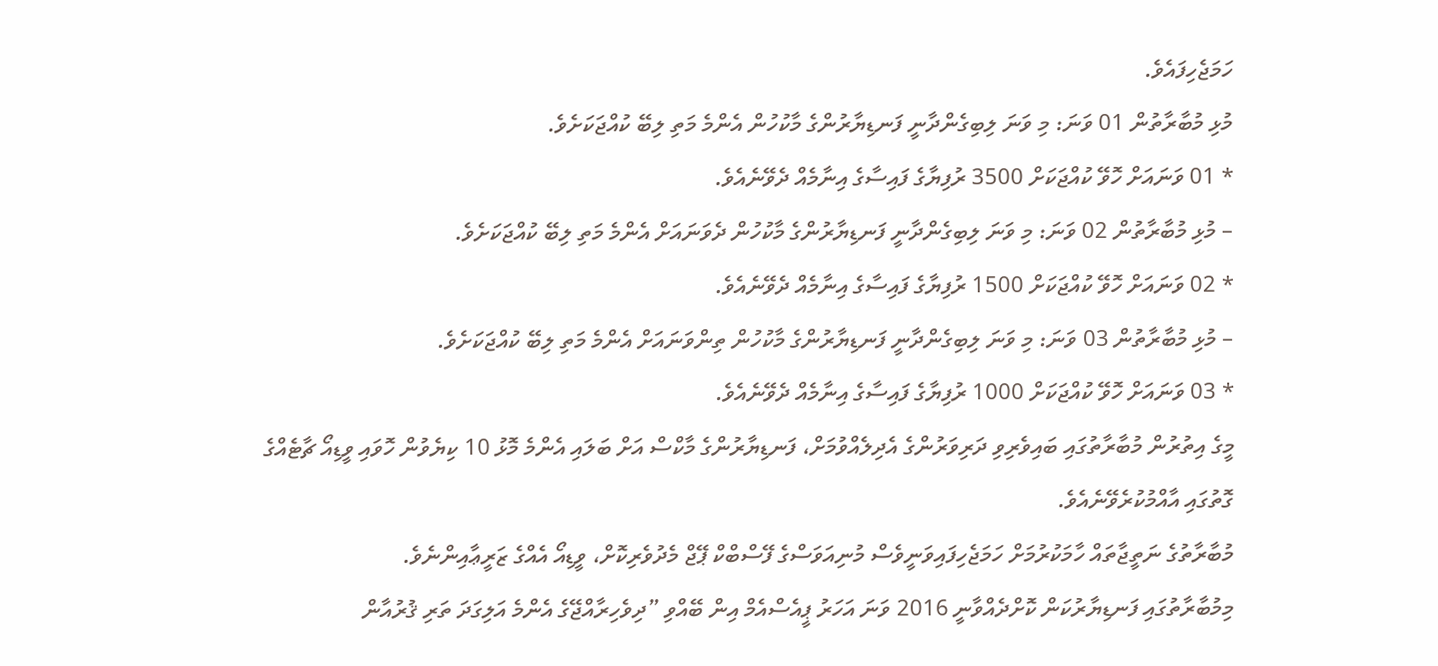ހަމަޖެހިފައެވެ.
މުޅި މުބާރާތުން 01 ވަނަ: މި ވަނަ ލިބިގެންދާނީ ފަނޑިޔާރުންގެ މާކުހުން އެންމެ މަތި ލިބޭ ކުއްޖަކަށެވެ.
* 01 ވަނައަށް ހޮވޭ ކުއްޖަކަށް 3500 ރުފިޔާގެ ފައިސާގެ އިނާމެއް ދެވޭނެއެވެ.
– މުޅި މުބާރާތުން 02 ވަނަ: މި ވަނަ ލިބިގެންދާނީ ފަނޑިޔާރުންގެ މާކުހުން ދެވަނައަށް އެންމެ މަތި ލިބޭ ކުއްޖަކަށެވެ.
* 02 ވަނައަށް ހޮވޭ ކުއްޖަކަށް 1500 ރުފިޔާގެ ފައިސާގެ އިނާމެއް ދެވޭނެއެވެ.
– މުޅި މުބާރާތުން 03 ވަނަ: މި ވަނަ ލިބިގެންދާނީ ފަނޑިޔާރުންގެ މާކުހުން ތިންވަނައަށް އެންމެ މަތި ލިބޭ ކުއްޖަކަށެވެ.
* 03 ވަނައަށް ހޮވޭ ކުއްޖަކަށް 1000 ރުފިޔާގެ ފައިސާގެ އިނާމެއް ދެވޭނެއެވެ.
މީގެ އިތުރުން މުބާރާތުގައި ބައިވެރިވި ދަރިވަރުންގެ އެދިލެއްވުމަށް، ފަނޑިޔާރުންގެ މާކްސް އަށް ބަލައި އެންމެ މޮޅު 10 ކިޔެވުން ހޮވައި ވީޑިއޯ ޗާޓެއްގެ ގޮތުގައި އާއްމުކުރެވޭނެއެވެ.
މުބާރާތުގެ ނަތީޖާތައް ހާމަކުރުމަށް ހަމަޖެހިފައިވަނީވެސް މުނިއަވަސްގެ ފޭސްބްކް ޕޭޖް މެދުވެރިކޮށް، ވީޑިއޯ އެއްގެ ޒަރީޢާއިންނެވެ.
މިމުބާރާތުގައި ފަނޑިޔާރުކަން ކޮށްދެއްވާނީ 2016 ވަނަ އަހަރު ޕީއެސްއެމް އިން ބޭއްވި ”ދިވެހިރާއްޖޭގެ އެންމެ އަލިގަދަ ތަރި ޤުރުއާން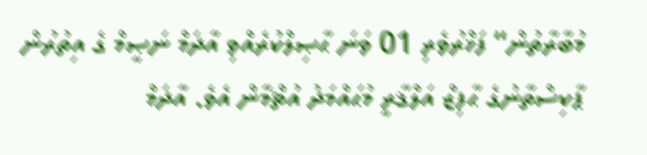މުބާރާތުން“ ފަޚްރުވެރި 01 ވަނަ ޙާޞިލްކުރެއްވި އާދަމް ނަޞީމް ގެ އިތުރުން ޕާކިސްތާނުގެ ޙާފިޒް އަލްޤާރީ މުޙައްމަދު އުޘްމާން އެވެ. އާދަމް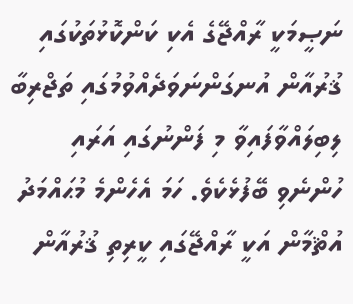ނަޞީމަކީ ރާއްޖޭގެ އެކި ކަންކޮޅުތަކުގައި ޤުރުއާން އުނގަންނަވަދެއްވުމުގައި ތަޖްރިބާ ލިބިލައްވާފައިވާ މި ފަންނުގައި އަރައި ހުންނެވި ބޭފުޅެކެވެ. ހަމަ އެހެންމެ މުޙައްމަދު އުޘްމާން އަކީ ރާއްޖޭގައި ކީރިތި ޤުރުއާން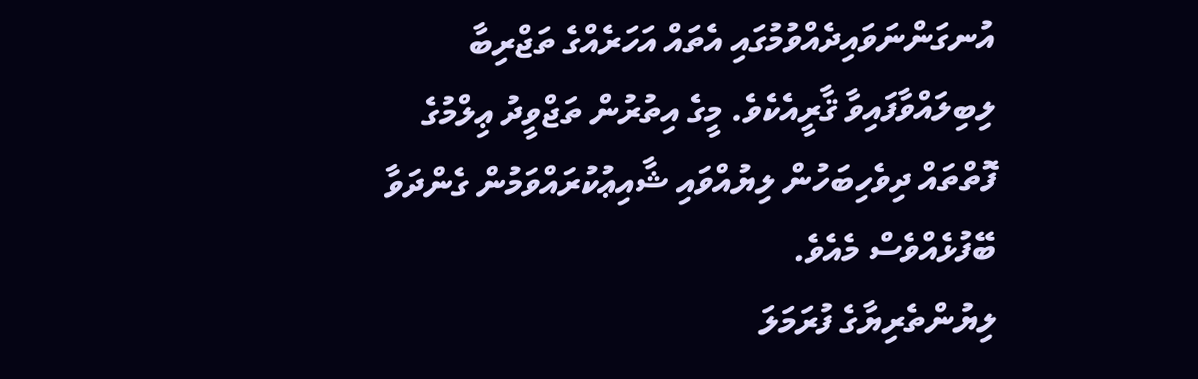އުނގަންނަވައިދެއްވުމުގައި އެތައް އަހަރެއްގެ ތަޖްރިބާ ލިބިލައްވާފައިވާ ޤާރީއެކެވެ. މީގެ އިތުރުން ތަޖްވީދު ޢިލްމުގެ ފޮތްތައް ދިވެހިބަހުން ލިޔުއްވައި ޝާއިޢުކުރައްވަމުން ގެންދަވާ ބޭފުޅެއްވެސް މެއެވެ.
ލިޔުންތެރިޔާގެ ފުރަމަލަ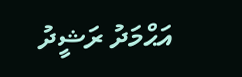އަޙްމަދު ރަޝީދު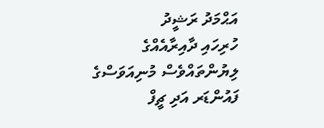އަޙްމަދު ރަޝީދު
ހުރިހައި ދާއިރާއެއްގެ ލިޔުންތައްވެސް މުނިއަވަސްގެ ފައުންޑަރ އަދި ޗީފް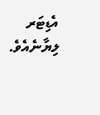އެޑިޓަރ ލިޔާނެއެވެ.